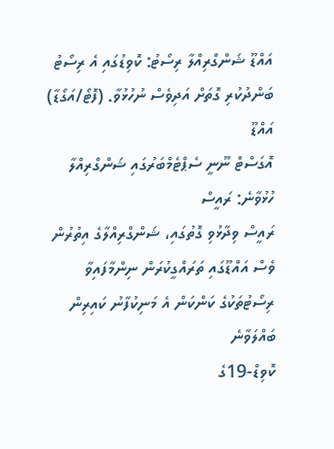އައްޑޫ ޝަންގްރިއްލާ ރިސޯޓު: ކޮވިޑުގައި އެ ރިސޯޓު ބަންދުކުރި ގޮތަށް އަދިވެސް ނުހުޅުވާ. (ފޮޓޯ/އަގޯޑާ)
އައްޑޫ
އޮގަސްޓް ނޫނީ ސެޕްޓެމްބަރުގައި ޝަންގްރިއްލާ ހުޅުވާނެ: ރައީސް
ރައީސް ވިދާޅުވި ގޮތުގައި، ޝަންގްރިއްލާގެ އިތުރުން ވެސް އައްޑޫގައި ތަރައްގީކުރަން ނިންމާފައިވާ ރިސޯޓުތަކުގެ ކަންކަން އެ މަނިކުފާނު ކައިރިން ބައްލަވާނެ
ކޮވިޑް-19ގެ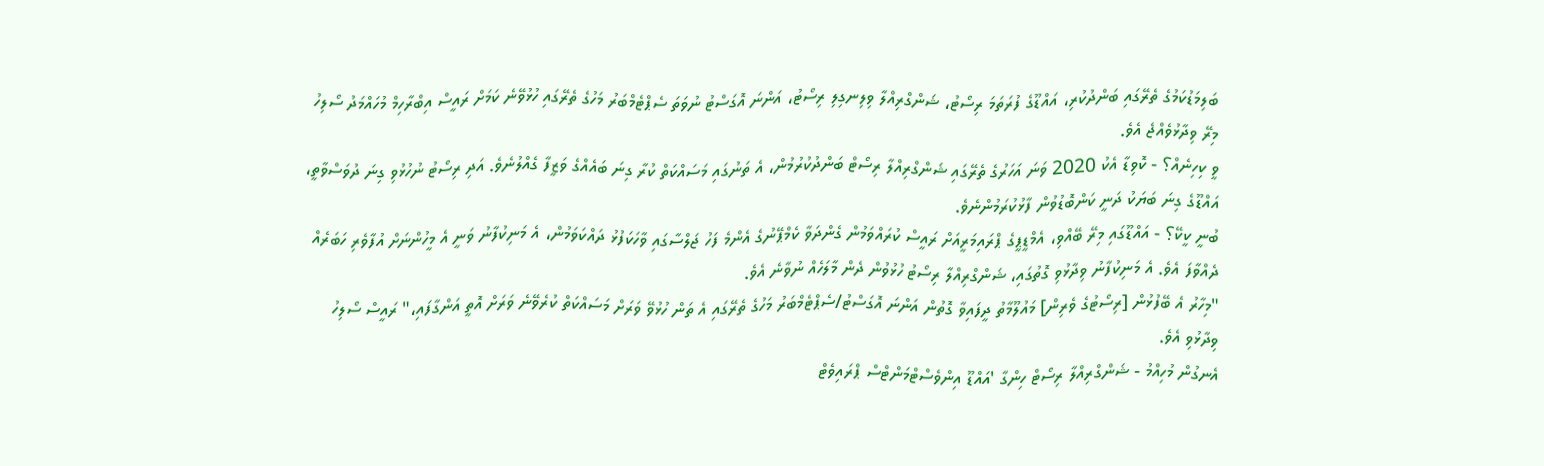ބަލިމަޑުކަމުގެ ތެރޭގައި ބަންދުކުރި، އައްޑޫގެ ފުރަތަމަ ރިސޯޓު، ޝަންގްރިއްލާ ވިލިނގިލި ރިސޯޓު، އަންނަ އޮގަސްޓު ނުވަތަ ސެޕްޓެމްބަރު މަހުގެ ތެރޭގައި ހުޅުވޭނެ ކަމަށް ރައީސް އިބްރާހިމް މުހައްމަދު ސޯލިހު މިރޭ ވިދާޅުވެއްޖެ އެވެ.
ވީ ކިހިނެއް؟ - ކޮވިޑާ އެކު 2020 ވަނަ އަހަރުގެ ތެރޭގައި ޝަންގްރިއްލާ ރިސޯޓް ބަންދުކުރުމުން، އެ ތަނުގައި މަސައްކަތް ކުރާ ގިނަ ބައެއްގެ ވަޒީފާ ގެއްލުނެވެ. އަދި ރިސޯޓު ނުހުޅުވި ގިނަ ދުވަސްވާތީ، އައްޑޫގެ ގިނަ ބަޔަކު ދަނީ ކަންބޮޑުވުން ފާޅުކުރަމުންނެވެ.
ބުނީ ކީކޭ؟ - އައްޑޫގައި މިރޭ ބޭއްވި، އެމްޑީޕީގެ ޕްރައިމަރީއަށް ރައީސް ކުރައްވަމުން ގެންދަވާ ކެމްޕޭނުގެ އެންމެ ފަހު ޖަލްސާގައި ވާހަކަފުޅު ދައްކަވަމުން، އެ މަނިކުފާނު ވަނީ އެ މީހުންނަށް އުފާވެރި ހަބަރެއް ދެއްވާފަ އެވެ. އެ މަނިކުފާނު ވިދާޅުވި ގޮތުގައި، ޝަންގްރިއްލާ ރިސޯޓު ހުޅުވުން ދެން މާލަހެއް ނުވާނެ އެވެ.
"މިހާރު އެ ބޭފުޅުން [ރިސޯޓުގެ ވެރިން] މައުލޫމާތު ދީފައިވާ ގޮތުން އަންނަ އޮގަސްޓު/ސެޕްޓެމްބަރު މަހުގެ ތެރޭގައި އެ ތަން ހުޅުވޭ ވަރަށް މަސައްކަތް ކުރެވޭނެ ވަރަށް އޮތީ އަންގާފައި،" ރައީސް ސޯލިހު ވިދާޅުވި އެވެ.
އެނގުން މުހިއްމު - ޝަންގްރިއްލާ ރިސޯޓް ހިންގާ 'އައްޑޫ އިންވެސްޓްމަންޓްސް ޕްރައިވެޓް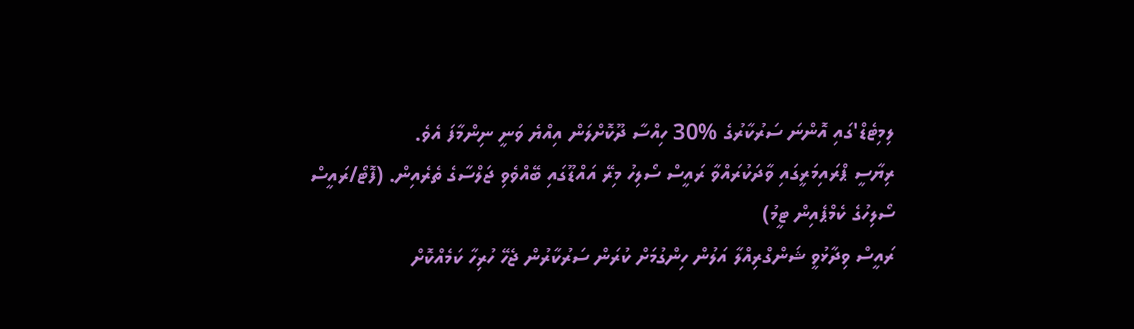ލިމިޓެޑް'ގައި އޮންނަ ސަރުކާރުގެ %30 ހިއްސާ ދޫކޮށްލަން އިއްޔެ ވަނީ ނިންމާފަ އެވެ.
ރިޔާސީ ޕްރައިމަރީގައި ވާދަކުރައްވާ ރައީސް ސޯލިހު މިރޭ އައްޑޫގައި ބޭއްވެވި ޖަލްސާގެ ތެރެއިން. (ފޮޓޯ/ރައީސް ސޯލިހުގެ ކެމްޕެއިން ޓީމު)
ރައީސް ވިދާޅުވީ ޝަންގްރިއްލާ އަލުން ހިންގުމަށް ކުރަން ސަރުކާރުން ޖެހޭ ހުރިހާ ކަމެއްކޮށް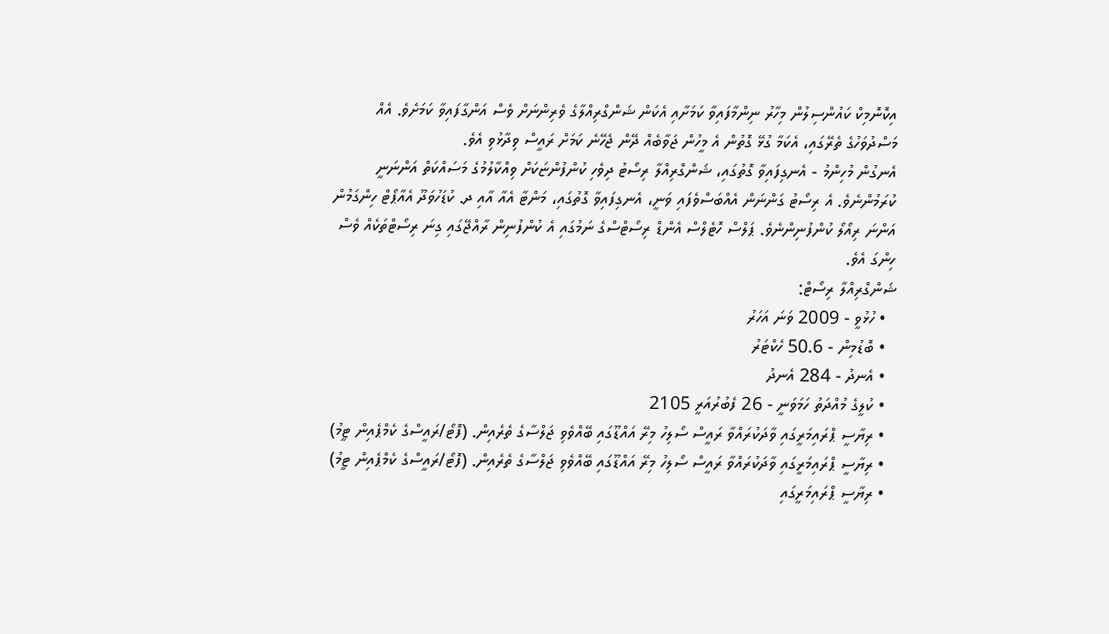އިކޮނޮމިކް ކައުންސިލުން މިހާރު ނިންމާފައިވާ ކަމަށާއި އެކަން ޝަންގްރިއްލާގެ ވެރިންނަށް ވެސް އަންގާފައިވާ ކަމަށެވެ. އެއް މަސްދުވަހުގެ ތެރޭގައި، އެކަމާ ގުޅޭ ގޮތުން އެ މީހުން ޖަވާބެއް ދޭން ޖެހޭނެ ކަމަށް ރައީސް ވިދާޅުވި އެވެ.
އެނގުން މުހިންމު - އެނގިފައިވާ ގޮތުގައި، ޝަންގްރިއްލާ ރިސޯޓު ދިވެހި ކުންފުންޏަކަށް ވިއްކާލުމުގެ މަސައްކަތް އަންނަނީ ކުރަމުންނެވެ. އެ ރިސޯޓު ގަންނަން އެއްބަސްވެފައި ވަނީ، އެނގިފައިވާ ގޮތުގައި، މަންޓާ އެއާ އާއި ދ. ކުޑަހުވަދޫ އެއާޕޯޓް ހިންގަމުން އަންނަ ރިއޯލޯ ކުންފުނިންނެވެ. ޕަލްސް ހޮޓެލްސް އެންޑް ރިސޯޓްސްގެ ނަމުގައި އެ ކުންފުނިން ރާއްޖޭގައި ގިނަ ރިސޯޓްތަކެއް ވެސް ހިންގަ އެވެ.
ޝަންގްރިއްލާ ރިސޯޓް:
  • ހުޅުވީ - 2009 ވަނަ އަހަރު
  • ބޮޑުމިން - 50.6 ހެކްޓަރު
  • އެނދު - 284 އެނދު
  • ކުލީގެ މުއްދަތު ހަމަވަނީ - 26 ފެބުރުއަރީ 2105
  • ރިޔާސީ ޕްރައިމަރީގައި ވާދަކުރައްވާ ރައީސް ސޯލިހު މިރޭ އައްޑޫގައި ބޭއްވެވި ޖަލްސާގެ ތެރެއިން. (ފޮޓޯ/ރައީސްގެ ކެމްޕެއިން ޓީމު)
  • ރިޔާސީ ޕްރައިމަރީގައި ވާދަކުރައްވާ ރައީސް ސޯލިހު މިރޭ އައްޑޫގައި ބޭއްވެވި ޖަލްސާގެ ތެރެއިން. (ފޮޓޯ/ރައީސްގެ ކެމްޕެއިން ޓީމު)
  • ރިޔާސީ ޕްރައިމަރީގައި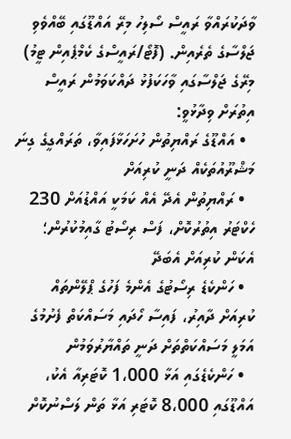ވާދަކުރައްވާ ރައީސް ސޯލިހު މިރޭ އައްޑޫގައި ބޭއްވެވި ޖަލްސާގެ ތެރެއިން. (ފޮޓޯ/ރައީސްގެ ކެމްޕެއިން ޓީމު)
މިރޭގެ ޖަލްސާގައި ވާހަކަފުޅު ދައްކަވަމުން ރައީސް އިތުރަށް ވިދާޅުވީ:
  • އައްޑޫގެ ރައްޔިތުން ހުށަހަޅާފައިވާ، ތަރައްގީގެ ގިނަ މަޝްރޫއުތަކެއް ދަނީ ކުރިއަށް
  • ރައްޔިތުން އެދޭ އެއް ކަމަކީ އައްޑުއަށް 230 ހެކްޓަރު އިތުރުކޮށް، ފަސް ރިސޯޓު ގާއިމުކުރުން؛ އެކަން ކުރިއަށް އެބަދޭ
  • ހަންކެޑެ ރިސޯޓުގެ އެންމެ ފަހުގެ ޕްލޭންތައް ކުރިއަށް ދާއިރު، ފައިސާ ހޯދައި މަސައްކަތް ފެށުމުގެ އަމަލީ މަސައްކަތްތަށް ދަނީ ތައްޔާރުވަމުން
  • ހަންކެޑެގައި އަޅާ 1،000 ކޮޓަރިއާ އެކު، އައްޑޫގައި 8،000 ކޮޓަރި އަޅާ ތަން ލަސްނުކޮށް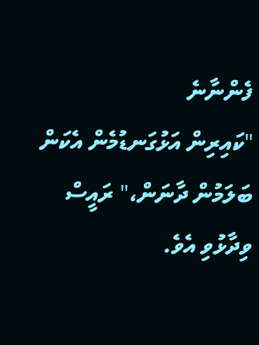ފެންނާނެ
"ކައިރިން އަޅުގަނޑުމެން އެކަން ބަލަމުން ދާނަން،" ރައީސް ވިދާޅުވި އެވެ.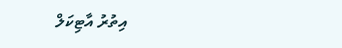އިތުރު އާޓިކަލް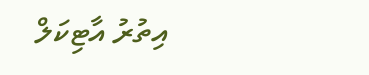އިތުރު އާޓިކަލް